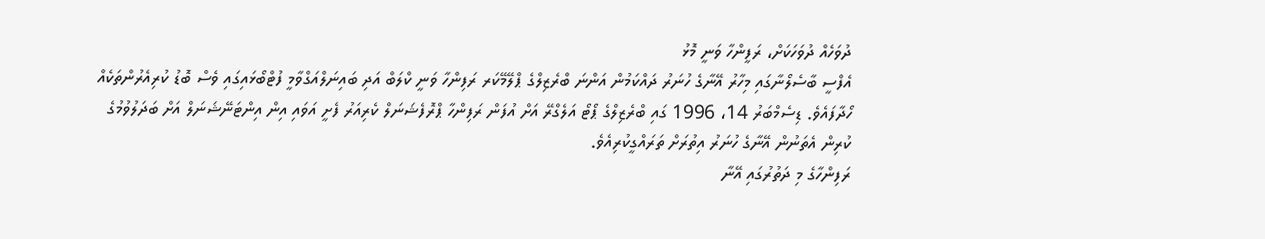ދުވަހެއް ދުވަހަކަށް، ރަފީންހާ ވަނީ މޮޅު
އެފްސީ ބާސެލޯނާގައި މިހާރު އޭނާގެ ހުނަރު ދައްކަމުން އަންނަ ބްރެޒިލްގެ ޕްލޭމޭކަރ ރަފިންހާ ވަނީ ކްލަބް އަދި ބައިނަލްއަގްވާމީ ފުޓްބޯޅައިގައި ވެސް ބޮޑު ކުރިއެރުންތަކެއް ހޯދާފައެވެ. ޑިސެމްބަރު 14، 1996 ގައި ބްރެޒިލްގެ ޕޯޓޯ އަލެގްރޭ އަށް އުފަން ރަފިންހާ ޕްރޮފެޝަނަލް ކެރިއަރު ފެށީ އަވައި އިން އިންޓަނޭޝަނަލް އަށް ބަދަލުވުމުގެ ކުރިން އެތަނުން އޭނާގެ ހުނަރު އިތުރަށް ތަރައްގީކުރިއެވެ.
ރަފިންހާގެ މި ދަތުރުގައި އޭނާ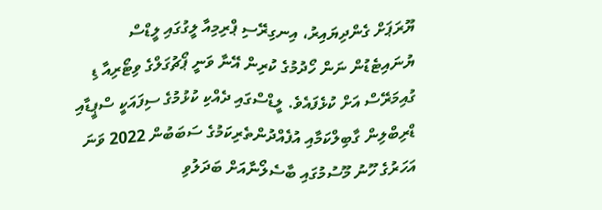ޔޫރަޕަށް ގެންދިޔައިރު، އިނގިރޭސި ޕްރިމިއާ ލީގުގައި ލީޑްސް ޔުނައިޓެޑުން ނަން ހޯދުމުގެ ކުރިން އޭނާ ވަނީ ޕޯޗުގަލްގެ ވިޓޯރިއާ ޑި ގުއިމަރޭސް އަށް ކުޅެފައެވެ. ލީޑްސްގައި ދެއްކި ކުޅުމުގެ ސިފައަކީ ސްޕީޑާއި ޑްރިބްލިން ގާބިލްކަމާއި އުފެއްދުންތެރިކަމުގެ ސަބަބުން 2022 ވަނަ އަހަރުގެ ހޫނު މޫސުމުގައި ބާސެލޯނާއަށް ބަދަލުވި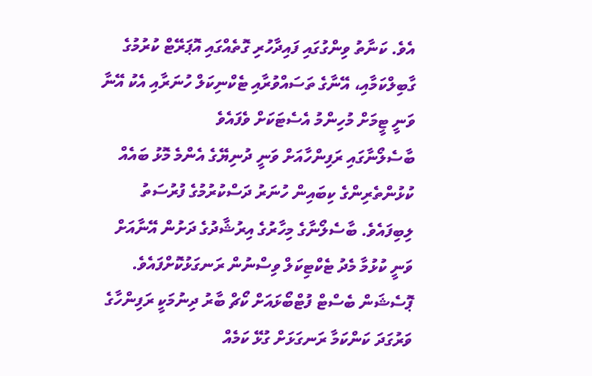އެވެ. ކަނާތު ވިންގުގައި ފައިދާހުރި ގޮތެއްގައި އޮޕަރޭޓް ކުރުމުގެ ގާބިލްކަމާއި، އޭނާގެ ތަސައްވުރާއި ޓެކްނިކަލް ހުނަރާއި އެކު އޭނާ ވަނީ ޓީމަށް މުހިންމު އެސެޓަކަށް ވެފައެވެ
ބާސެލޯނާގައި ރަފިންހާއަށް ވަނީ ދުނިޔޭގެ އެންމެ މޮޅު ބައެއް ކުޅުންތެރިންގެ ކިބައިން ހުނަރު ދަސްކުރުމުގެ ފުރުސަތު ލިބިފައެވެ. ބާސެލޯނާގެ މިހާރުގެ އިރުޝާދުގެ ދަށުން އޭނާއަށް ވަނީ ކުޅުމާ މެދު ޓެކްޓިކަލް ވިސްނުން ރަނގަޅުކޮށްފައެވެ. ޕޮސެޝަން ބެސްޓް ފުޓްބޯޅައަށް ކޯޗް ބާރު ދިނުމަކީ ރަފިންހާގެ ވަރުގަދަ ކަންކަމާ ރަނގަޅަށް ގުޅޭ ކަމެއް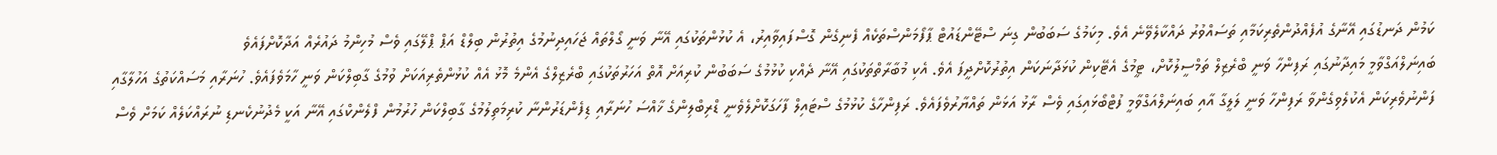ކަމުން ދަނޑުގައި އޭނާގެ އުފެއްދުންތެރިކަމާއި ތަސައްވުރު ދައްކާލެވޭނެ އެވެ. މިކަމުގެ ސަބަބުން ގިނަ ސްޓޭންޑައުޓް ޕާފޯމަންސްތަކެއް ފެނިގެން ގޮސްފައިވާއިރު، އެ ކުޅުންތަކުގައި އޭނާ ވަނީ ގޯލްތައް ޖަހައިދިނުމުގެ އިތުރުން ބިލްޑް އަޕް ޕްލޭގައި ވެސް މުހިންމު ދައުރެއް އަދާކޮށްފައެވެ
ބައިނަލްއަގްވާމީ މައިދާނުގައި ރަފިންހާ ވަނީ ބްރެޒިލް ތަމްސީލުކޮށް، ޓީމުގެ އެޓޭކިން ކުޅަދާނަކަން އިތުރުކޮށްދީފަ އެވެ. އެކި މުބާރާތްތަކުގައި އޭނާ ދެއްކި ކުޅުމުގެ ސަބަބުން ކުރިއަށް އޮތް އަހަރުތަކުގައި ބްރެޒިލްގެ އެންމެ މޮޅު އެއް ކުޅުންތެރިއަކަށް ވުމުގެ ގާބިލްކަން ވަނީ ހާމަވެފައެވެ. ހުނަރާއި މަސައްކަތުގެ އަހުލާގާއި ފަންނުވެރިކަން އެކުލެވިގެންވާ ރަފިންހާ ވަނީ ލަލީގާ އާއި ބައިނަލްއަގްވާމީ ފުޓްބޯޅައިގައި ވެސް ރާޅު އަޅަން ތައްޔާރުވެފައެވެ. ރަފިންހާގެ ކުޅުމުގެ ސްޓައިލް ފާހަގަކޮށްލެވެނީ ޑްރިބްލިންގެ ޚާއްސަ ހުނަރާއި ޑިފެންޑަރުންނާ ކުރިމަތިލުމުގެ ގާބިލްކަން ހުރުމުން ފްލެންކްގައި އޭނާ އަކީ މެދުނުކެނޑި ނުރައްކަލެއް ކަމަށް ވެސް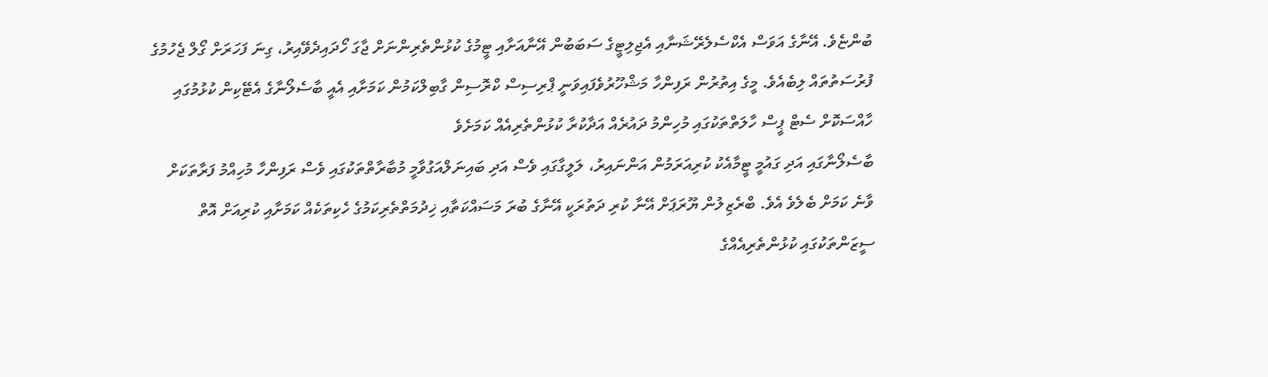ބުންޏެވެ. އޭނާގެ އަވަސް އެކްސެލެރޭޝަނާއި އެޖިލިޓީގެ ސަބަބުން އޭނާއަށާއި ޓީމުގެ ކުޅުންތެރިންނަށް ޖާގަ ހޯދައިދެވޭއިރު، ގިނަ ފަހަރަށް ގޯލް ޖެހުމުގެ ފުރުސަތުތައް ލިބެއެވެ. މީގެ އިތުރުން ރަފިންހާ މަޝްހޫރުވެފައިވަނީ ޕްރިސިސް ކްރޮސިން ގާބިލްކަމުން ކަމަށާއި އެއީ ބާސެލޯނާގެ އެޓޭކިން ކުޅުމުގައި ހާއްސަކޮށް ސެޓް ޕީސް ހާލަތްތަކުގައި މުހިންމު ދައުރެއް އަދާކުރާ ކުޅުންތެރިއެއް ކަމަށެވެ
ބާސެލޯނާގައި އަދި ގައުމީ ޓީމާއެކު ކުރިއަރަމުން އަންނައިރު، ލަލީގާގައި ވެސް އަދި ބައިނަލްއަގުވާމީ މުބާރާތްތަކުގައި ވެސް ރަފިންހާ މުހިއްމު ފަރާތަކަށް ވާނެ ކަމަށް ބެލެވެ އެވެ. ބްރެޒިލުން ޔޫރަޕަށް އޭނާ ކުރި ދަތުރަކީ އޭނާގެ ބުރަ މަސައްކަތާއި ޚިދުމަތްތެރިކަމުގެ ހެކިތަކެއް ކަމަށާއި ކުރިއަށް އޮތް ސީޒަންތަކުގައި ކުޅުންތެރިއެއްގެ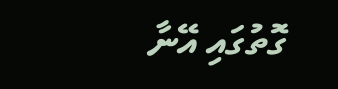ގޮތުގައި އޭނާ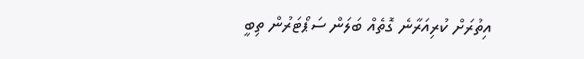އިތުރަށް ކުރިއަރާނެ ގޮތެއް ބަލަން ސަޕޯޓަރުން ތިބީ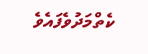ކެތްމަދުވެފައެވެ